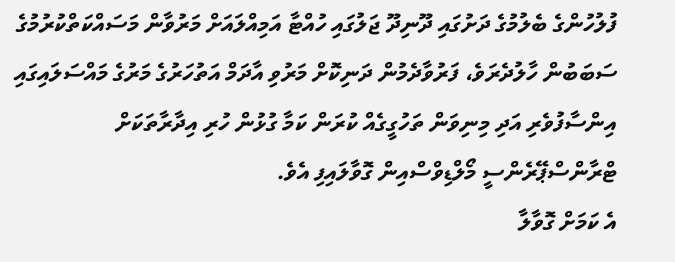ފުލުހުންގެ ބެލުމުގެ ދަށުގައި ދޫނިދޫ ޖަލުގައި ހުއްޓާ އަމިއްލައަށް މަރުވާން މަސައްކަތްކުރުމުގެ ސަބަބުން ހާލުދެރަވެ، ފަރުވާދެމުން ދަނިކޮށް މަރުވި އާދަމް އަތުހަރުގެ މަރުގެ މައްސަލައިގައި އިންސާފުވެރި އަދި މިނިވަން ތަހުގީގެއް ކުރަން ކަމާ ގުޅުން ހުރި އިދާރާތަކަށް ޓްރާންސްޕޭރެންސީ މޯލްޑިވްސްއިން ގޮވާލައިފި އެވެ.
އެ ކަމަށް ގޮވާލާ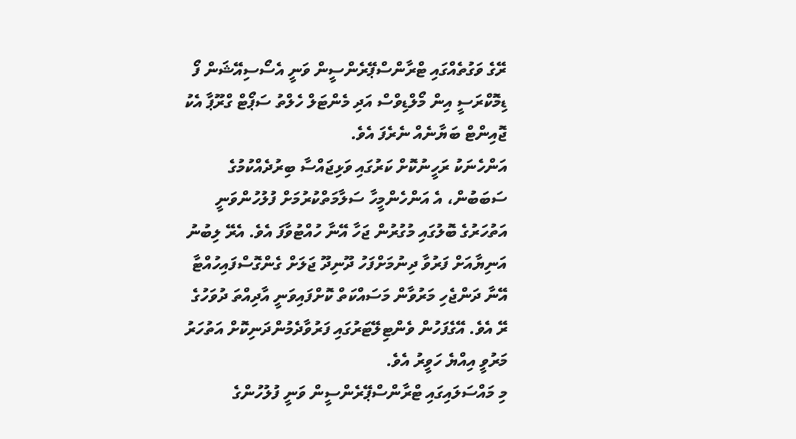ރޭގެ ވަގުތެއްގައި ޓްރާންސްޕޭރެންސީން ވަނީ އެސޯސިއޭޝަން ފޯ ޑިމޮކްރަސީ އިން މޯލްޑިވްސް އަދި މެންޓަލް ހެލްތު ސަޕޯޓް ގްރޫޕާ އެކު ޖޮއިންޓް ބަޔާނެއް ނެރެފަ އެވެ.
އަންހެނަކު ރަހީނުކޮށް ކަރުގައި ވަޅިޖައްސާ ބިރުދެއްކުމުގެ ސަބަބުން، އެ އަންހެންމީހާ ސަލާމަތްކުރުމަށް ފުލުހުންވަނީ އަތުހަރުގެ ބޮލުގައި މުގުރުން ޖަހާ އޭނާ ހުއްޓުވާފަ އެވެ. އެރޭ ލިބުނު އަނިޔާއަށް ފަރުވާ ދިނުމަށްފަހު ދޫނިދޫ ޖަލަށް ގެންގޮސްފައިހުއްޓާ އޭނާ ދަންޖެހި މަރުވާން މަސައްކަތް ކޮށްފައިވަނީ އާދިއްތަ ދުވަހުގެ ރޭ އެވެ. އޭގެފަހުން ވެންޓިލޭޓަރުގައި ފަރުވާދެމުންދަނިކޮށް އަތުހަރު މަރުވީ އިއްޔެ ހަވީރު އެވެ.
މި މައްސަލައިގައި ޓްރާންސްޕޭރެންސީން ވަނީ ފުލުހުންގެ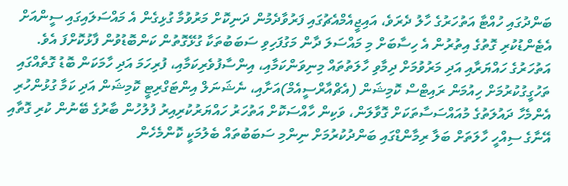ބަންދުގައި ހުއްޓާ އަތުހަރުގެ ހާލު ދެރަވެ، އައިޖީއެމްއެޗުގައި ފަރުވާދެމުން ދަނިކޮށް މަރުވުމާ ގުޅިގެން އެ މައްސަލައިގައި ސީންއަށް އެޓެންޑުކުރި ގޮތުގެ އިތުރުން އެ ހިސާބަށް މި މައްސަލަ ދާން މަގުފަހިވި ސަބަބުތަކާ ގުޅޭގޮތުން ކަންބޮޑުވުން ފާޅުކޮށްފަ އެވެ.
އަތުހަރުގެ ހައްޔަރާއި އަދި މަރުވުމަށް ދިމާވި ހާލަތުތައް މިނިވަންކަމާއި، އިންސާފުވެރިކަމާއި، ފުރިހަމަ އަދި ހާމަކަން ބޮޑު ގޮތެއްގައި ތަހުގީގުކުރުމަށް ހިއުމަން ރައިޓްސް ކޮމިޝަން (އެޗްއާރްސީއެމް)އަށާއި، ނެޝަނަލް އިންޓަގްރިޓީ ކޮމިޝަން އަދި ކަމާ ގުޅުންހުރި އެންމެހާ ދައުލަތުގެ މުއައްސަސާތަކަށް ގޮވާލަން، ވަކިން ހާއްސަކޮށް އަތުހަރު ހައްޔަރުކުރިއިރު ފުލުހުން ބާރުގެ ބޭނުން ކުރި ގޮތާއި އޭނާގެ ސިއްހީ ހާލަތަށް ބަލާ ރިމާންޑްގައި ބަންދުކުރުމަށް ނިންމި ސަބަބުތައް ބެލުމަކީ ކޮންމެހެން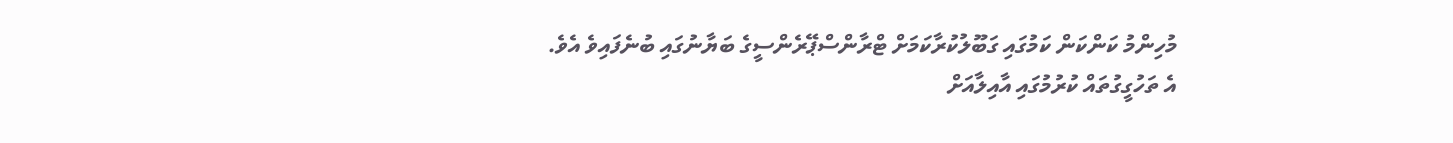މުހިންމު ކަންކަން ކަމުގައި ގަބޫލުކުރާކަމަށް ޓްރާންސްޕޭރެންސީގެ ބަޔާނުގައި ބުނެފައިވެ އެވެ.
އެ ތަހުގީގުތައް ކުރުމުގައި އާއިލާއަށް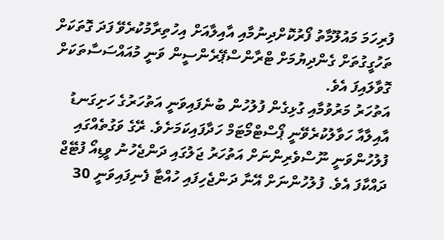ފުރިހަމަ މައުލޫމާތު ފޯރުކޮށްދިނުމާއި އާއިލާއަށް އިހުތިރާމުކުރެވޭ ފަދަ ގޮތަކަށް ތަހުގީގުތަށް ގެންދިޔުމަށް ޓްރާންސްޕޭރެންސީން ވަނީ މުއައްސަސާތަކަށް ގޮވާލައިފަ އެވެ.
އަތުހަރު މަރުވުމާއި ގުޅިގެން ފުލުހުން ބުނެފައިވަނީ އަތުހަރުގެ ހަށިގަނޑު އާއިލާއާ ހަވާލުކުރެވޭނީ ޕޯސްޓްމޯޓަމް ހަދާފައިކަމަށެވެ. ރޭގެ ވަގުތެއްގައި ފުލުހުންވަނީ ނޫސްވެރިންނަށް އަތުހަރު ޖަލުގައި ދަންޖެހުނު ވީޑިއޯ ފުޓޭޖް ދައްކާފަ އެވެ. ފުލުހުންނަށް އޭނާ ދަންޖެހިފައި ހުއްޓާ ފެނިފައިވަނީ 30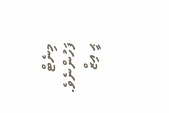މިނެޓް ފަހުންނެވެ.
ޙީ އިޒް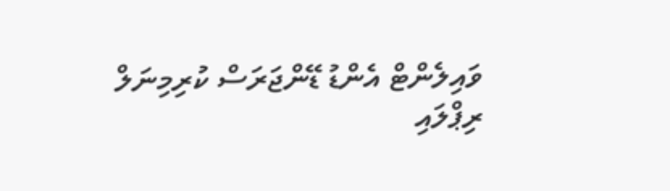ވައިލެންޓް އެންޑު ޑޭންޖަރަސް ކުރިމިނަލް
ރިޕްލައި